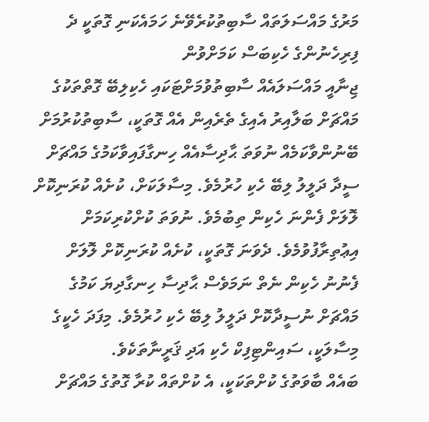މަރުގެ މައްސަލަތައް ސާބިތުކުރެވޭނެ ހަމައެކަނި ގޮތަކީ ދެ ފިރިހެނުންގެ ހެކިބަސް ކަމަށްވުން
ޖިނާއީ މައްސަލައެއް ސާބިތުވުމަށްޓަކައި ހެކިލިބޭ ގޮތްތަކުގެ މައްޗަށް ބަލާއިރު އެއިގެ ތެރެއިން އެއް ގޮތަކީ، ސާބިތުކުރުމަށް ބޭނުންވާކަމެއް ނުވަތަ ޙާދިސާއެއް ހިނގާފައިވާކަމުގެ މައްޗަށް ސީދާ ދަލީލު ލިބޭ ހެކި ހުރުމެވެ. މިސާލަކަށް، ކުށެއް ކުރަނިކޮށް ލޮލަށް ފެންނަ ހެކިން ތިބުމެވެ. ނުވަތަ ކުށްކުރިކަމަށް އިޢުތިރާފުވުމެވެ. ދެވަނަ ގޮތަކީ، ކުށެއް ކުރަނިކޮށް ލޮލަށް ފެނުނު ހެކިން ނެތް ނަމަވެސް ޙާދިސާ ހިނގާދިޔަ ކަމުގެ މައްޗަށް ނުސީދާކޮށް ދަލީލު ލިބޭ ހެކި ހުރުމެވެ. މިފަދަ ހެކީގެ މިސާލަކީ، ސައިންޓިފިކް ހެކި އަދި ޤަރީނާތަކެވެ.
ބައެއް ބާވަތުގެ ކުށްތަކަކީ، އެ ކުށްތައް ކުރާ ގޮތުގެ މައްޗަށް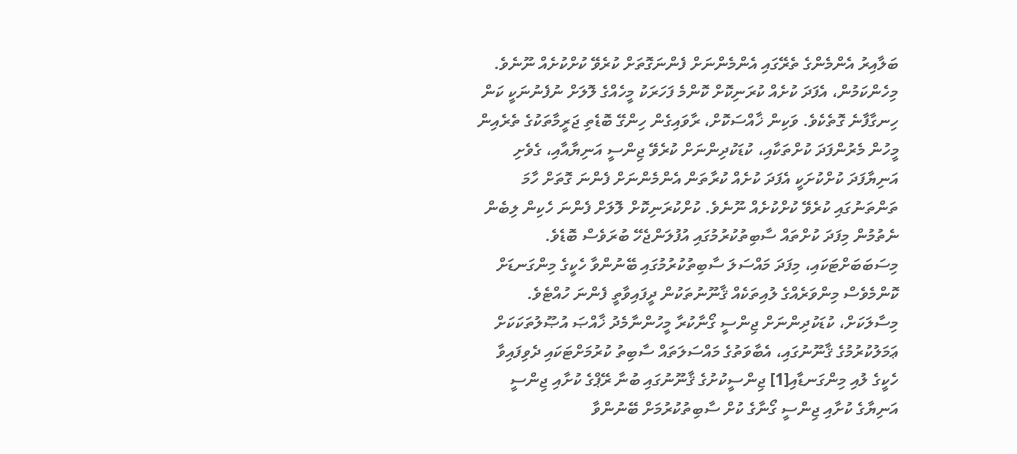ބަލާއިރު އެންމެންގެ ތެރޭގައި އެންމެންނަށް ފެންނަގޮތަށް ކުރެވޭ ކުށްކުށެއް ނޫނެވެ. މިހެންކަމުން، އެފަދަ ކުށެއް ކުރަނިކޮށް ކޮންމެ ފަހަރަކު މީހެއްގެ ލޮލަށް ނުފެނުނަކީ ކަން ހިނގާފާނެ ގޮތެކެވެ. ވަކިން ޚާއްސަކޮށް، ރާވައިގެން ހިންގޭ ބޮޑެތި ޖަރީމާތަކުގެ ތެރެއިން މީހުން މެރުންފަދަ ކުށްތަކާއި، ކުޑަކުދިންނަށް ކުރެވޭ ޖިންސީ އަނިޔާއާއި، ގެވެށި އަނިޔާފަދަ ކުށްކުށަކީ އެފަދަ ކުށެއް ކުރާތަން އެންމެންނަށް ފެންނަ ގޮތަށް ހާމަ ތަންތަނުގައި ކުރެވޭ ކުށްކުށެއް ނޫނެވެ. ކުށްކުރަނިކޮށް ލޮލަށް ފެންނަ ހެކިން ލިބެން ނެތުމުން މިފަދަ ކުށްތައް ސާބިތުކުރުމުގައި އުފުލަންޖެހޭ ބުރަވެސް ބޮޑެވެ.
މިސަބަބަށްޓަކައި، މިފަދަ މައްސަލަ ސާބިތުކުރުމުގައި ބޭނުންވާ ހެކީގެ މިންގަނޑަށް ކޮންމެވެސް މިންވަރެއްގެ ލުއިތަކެއް ޤާނޫނުތަކުން ދީފައިވާތީ ފެންނަ ހުއްޓެވެ. މިސާލަކަށް، ކުޑަކުދިންނަށް ޖިންސީ ގޯނާކުރާ މީހުންނާމެދު ޚާއްޞަ އުޞޫލުތަކަކަށް ޢަމަލުކުރުމުގެ ޤާނޫނުގައި، އެބާވަތުގެ މައްސަލަތައް ސާބިތު ކުރުމަށްޓަކައި ދެވިފައިވާ ހެކީގެ ލުއި މިންގަނޑާއި[1] ޖިންސީކުށުގެ ޤާނޫނުގައި ބުނާ ރޭޕްގެ ކުށާއި ޖިންސީ އަނިޔާގެ ކުށާއި ޖިންސީ ގޯނާގެ ކުށް ސާބިތުކުރުމަށް ބޭނުންވާ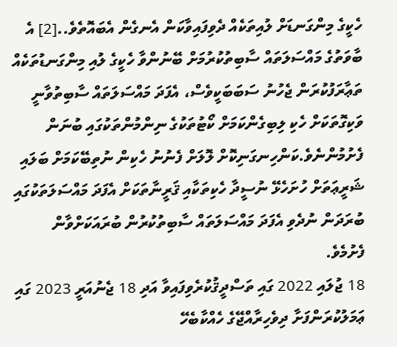ހެކީގެ މިންގަނޑަށް ލުއިތަކެއް ދެވިފައިވާކަން އެނގެން އެބައޮތެވެ..[2] އެ ބާވަތުގެ މައްސަލަތައް ސާބިތުކުރުމަށް ބޭނުންވާ ހެކީގެ ލުއި މިންގަނޑުތަކެއް ތަޢާރަފުކުރަން ޖެހުނު ސަބަބަކީވެސް، އެފަދަ މައްސަލަތައް ސާބިތުވާނީ ވަކިގޮތަކަށް ހެކި ލިބިގެންކަމަށް ކޯޓުތަކުގެ ނިންމުންތަކުގައި ބުނަން ފެށުމުންނެވެ.ކަންހިނގަނިކޮށް ލޮލަށް ފެނުނު ހެކިން ނުތިބޭކަމަށް ބަލައި ޝަރީޢަތަށް ހުށަހެޅޭ ނުސީދާ ހެކިތަކާއި ޤަރީނާތަކަށް އެފަދަ މައްސަލަތަކުގައި ބުރަދަން ނުދެވި އެފަދަ މައްސަލަތައް ސާބިތުކުރުން ބުރައަކަށްވާން ފެށުމެވެ.
18 ޖުލައި 2022 ގައި ތަސްދީޤުކުރެވިފައިވާ އަދި 18 ޖެނުއަރީ 2023 ގައި ޢަމަލުކުރަންފަށާ ދިވެހިރާއްޖޭގެ ހެއްކާބެހޭ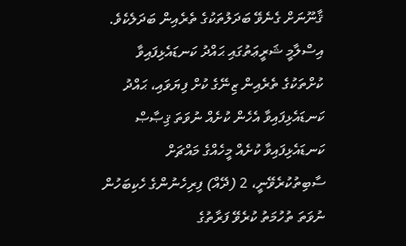ޤާނޫނަށް ގެނެވޭ ބަދަލުތަކުގެ ތެރެއިން ބަދަލެކެވެ. އިސްލާމީ ޝަރީޢަތުގައި ޙައްދު ކަނޑައެޅިފައިވާ ކުށްތަކުގެ ތެރެއިން ޒިނޭގެ ކުށް ފިޔަވައި، ޙައްދު ކަނޑައެޅިފައިވާ އެހެން ކުށެއް ނުވަތަ ޤިޞާޞް ކަނޑައެޅިފައިވާ ކުށެއް މީހެއްގެ މައްޗަށް ސާބިތުކުރެވޭނީ، 2 (ދޭއް) ފިރިހެނުންގެ ހެކިބަހުން ނުވަތަ ތުހުމަތު ކުރެވޭ ފަރާތުގެ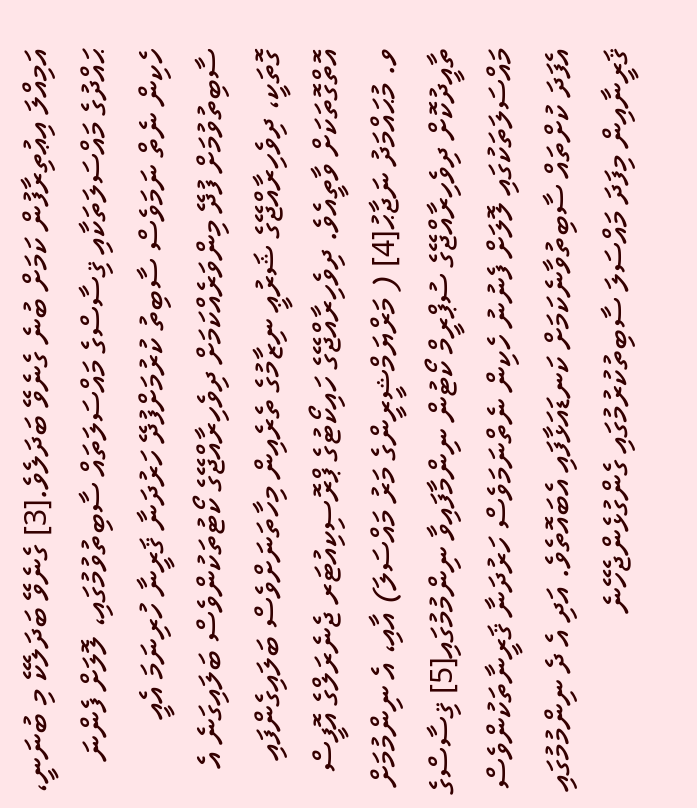އަމިއްލަ އިޢުތިރާފުން ކަމަށް ބުނެ ގެނެވޭ ބަދަލެވެ.[3] ގެނެވޭ ބަދަލެކޭ މި ބުނަނީ، ޙައްދުގެ މައްސަލަތަކާއި ޤިސާސްގެ މައްސަލަތައް ސާބިތުވުމުގައި، ލޮލަށް ފެންނަ ހެކިން ނެތް ނަމަވެސް ސާބިތު ކުރުމަށްފުދޭ ހަރުދަނާ ޤަރީނާ ހުރިނަމަ އެއީ ސާބިތުވުމަށް ފުދޭ މިންވަރެއްކަމަށް ދިވެހިރާއްޖޭގެ ކޯޓުތަކުންވެސް ބަލައިގަނެ އެ ގޮތަކީ، ދިވެހިރާއްޖޭގެ ޝަރުޢީ ނިޒާމުގެ ތެރެއިން މިހާތަނަށްވެސް ބަލައިގެންފައި އޮތްގޮތަކަށް ވާތީއެވެ. ދިވެހިރާއްޖޭގެ ހައިކޯޓުގެ ޕްރޮސިކިއުޓަރ ޖެނެރަލްގެ އޮފީސް ވ. މުޙައްމަދު ނަޖާޙު[4] ( މަރްޔަމްޝީރީންގެ މަރު މައްސަލަ) އާއި، އެ ނިންމުމަށް ތާއީދުކޮށް ދިވެހިރާއްޖޭގެ ސުޕްރީމް ކޯޓުން ނިންމާފައިވާ ނިންމުމުގައި[5] ޤިސާސްގެ މައްސަލަތަކުގައި ލޮލަށް ފެނުނު ހެކިން ނެތްނަމަވެސް ހަރުދަނާ ޤަރީނާތަކުންވެސް އެފަދަ ކުށްތައް ސާބިތުވާނެކަމަށް ކަނޑައަޅާފައި އެބައޮތެވެ. އަދި އެ ދެ ނިންމުމުގައި ޤަރީނާއިން މިފަދަ މައްސަލަ ސާބިތުކުރުމުގައި ގެންގުޅެންޖެހޭނެ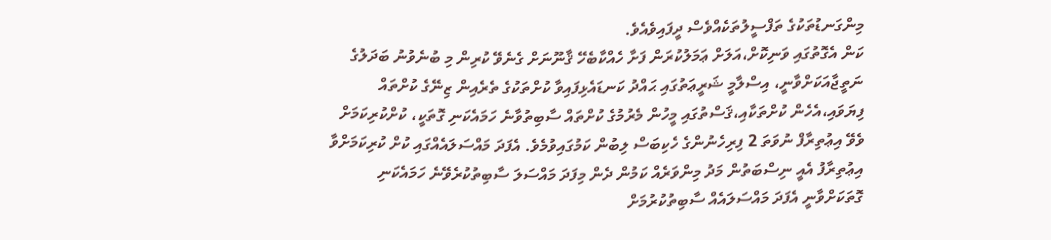މިންގަނޑުތަކުގެ ތަފްސީލުތަކެއްވެސް ދީފައިވެއެވެ.
ކަން އެގޮތުގައި ވަނިކޮށް،އަލަށް ޢަމަލުކުރަން ފަށާ ހެއްކާބެހޭ ޤާނޫނަށް ގެނެވޭ ކުރިން މި ބުނެވުނު ބަދަލުގެ ނަތީޖާއަކަށްވާނީ، އިސްލާމީ ޝަރީޢަތުގައި ޙައްދު ކަނޑައެޅިފައިވާ ކުށްތަކުގެ ތެރެއިން ޒިނޭގެ ކުށްތައް ފިޔަވައި،އެހެން ކުށްތަކާއި،ޤަސްތުގައި މީހުން މެރުމުގެ ކުށްތައް ސާބިތުވާނެ ހަމައެކަނި ގޮތަކީ، ކުށްކުރިކަމަށް ވެވޭ އިޢުތިރާފް ނުވަތަ 2 ފިރިހެނުންގެ ހެކިބަސް ލިބުން ކަމުގައިވުމެވެ. އެފަދަ މައްސަލައެއްގައި ކުށް ކުރިކަމަށްވާ އިޢުތިރާފު އެއީ ނިސްބަތުން މަދު މިންވަރެއް ކަމުން ދެން މިފަދަ މައްސަލަ ސާބިތުކުރެވޭނެ ހަމައެކަނި ގޮތަކަށްވާނީ އެފަދަ މައްސަލައެއް ސާބިތުކުރުމަށް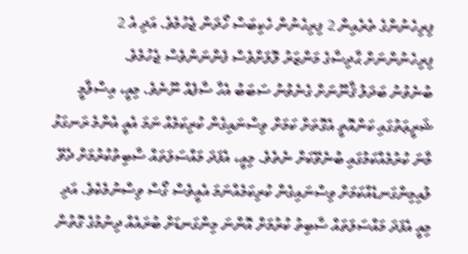ފިރިހެނުންގެ ތެރެއިން 2 ފިރިހެނުން ހެކިބަސް ހޯދަން ޖެހުމެވެ. އަދި އެ 2 ފިރިހެނުންނަށް ޙާދިސާގެ މަންޒަރު ލޮލަށްވެސް ފެންނަންވެސް ޖެހުމެވެ.
ބުނެވުނު ބަދަލު ޤާނޫނަށް ގެނެވުނު ސަބަބު އެހާ ސާފެއް ނޫނެވެ. މިއީ، އިސްލާމީ ޝަރީޢަތުގައި ކަންއޮތީ އެގޮތަށް ކަމަށް ވިސްނައިގެން ކުރިކަމެއް ނަމަ އެއީ އެންމެ ރަނގަޅު މާނަ ކުރުމެއްކަމުގައި ބުނެވޭކަށް ނެތެވެ. މިއީ، އެފަދަ މައްސަލަތައް ސާބިތުކުރުމަށް ދެވޭ ލުއިމިންގަނޑެއްކަމަށް ވިސްނައިގެން ކުރިކަމެއްނަމަ އެއީވެސް ގޯސް ވިސްނުމެކެވެ. އަދި މިއީ އެފަދަ މައްސަލަތައް ސާބިތު ކުރުމަށް އޮންނަ މިންގަނޑަށް ބުރައެއް ދިނުމުގެ ގޮތުން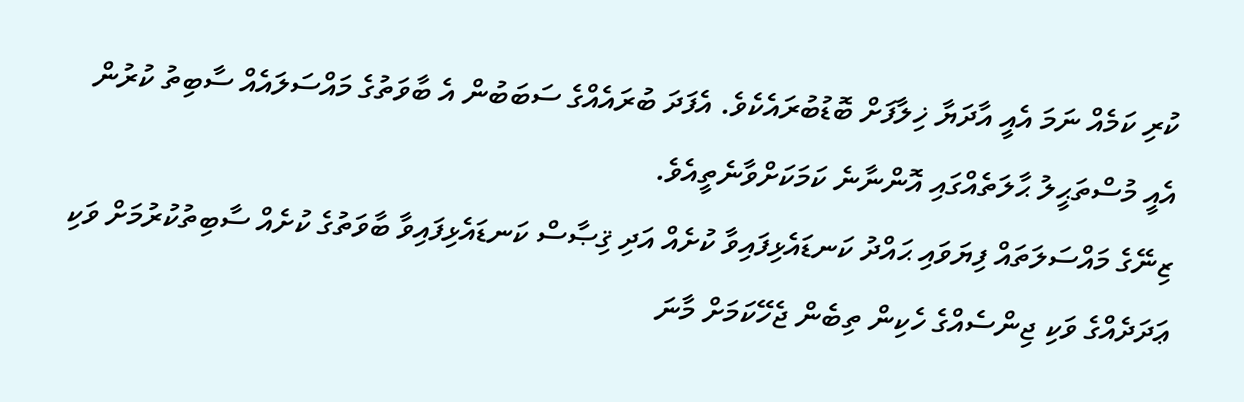ކުރި ކަމެއް ނަމަ އެއީ އާދަޔާ ޚިލާފަށް ބޮޑުބުރައެކެވެ. އެފަދަ ބުރައެއްގެ ސަބަބުން އެ ބާވަތުގެ މައްސަލައެއް ސާބިތު ކުރުން އެއީ މުސްތަޙީލު ޙާލަތެއްގައި އޮންނާނެ ކަމަކަށްވާނެތީއެވެ.
ޒިނޭގެ މައްސަލަތައް ފިޔަވައި ޙައްދު ކަނޑައެޅިފައިވާ ކުށެއް އަދި ޤިޞާސް ކަނޑައެޅިފައިވާ ބާވަތުގެ ކުށެއް ސާބިތުކުރުމަށް ވަކި ޢަދަދެއްގެ ވަކި ޖިންސެއްގެ ހެކިން ތިބެން ޖެހޭކަމަށް މާނަ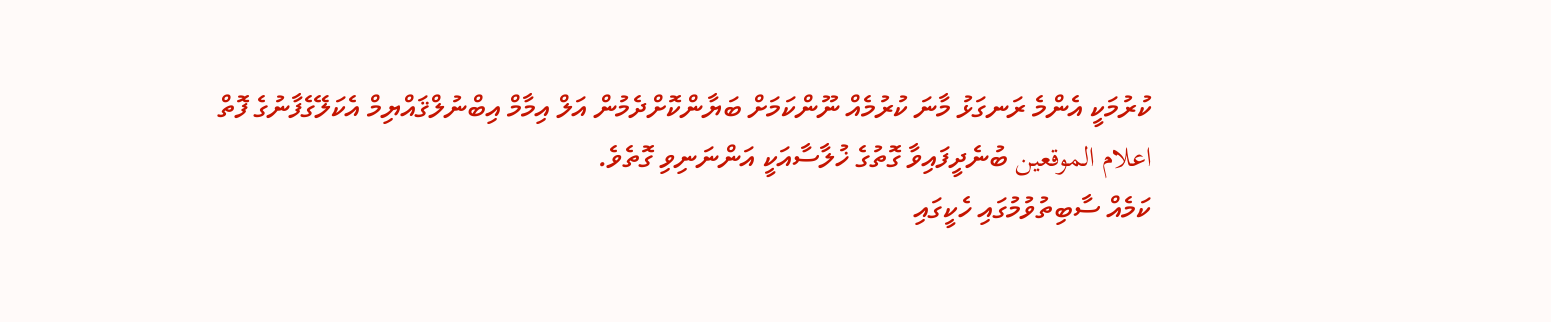ކުރުމަކީ އެންމެ ރަނގަޅު މާނަ ކުރުމެއް ނޫންކަމަށް ބަޔާންކޮށްދެމުން އަލް އިމާމް އިބްނުލްޤައްޔިމް އެކަލޭގެފާނުގެ ފޮތް اعلام الموقعين ބުނެދީފައިވާ ގޮތުގެ ޚުލާސާއަކީ އަންނަނިވި ގޮތެވެ.
ކަމެއް ސާބިތުވުމުގައި ހެކީގައި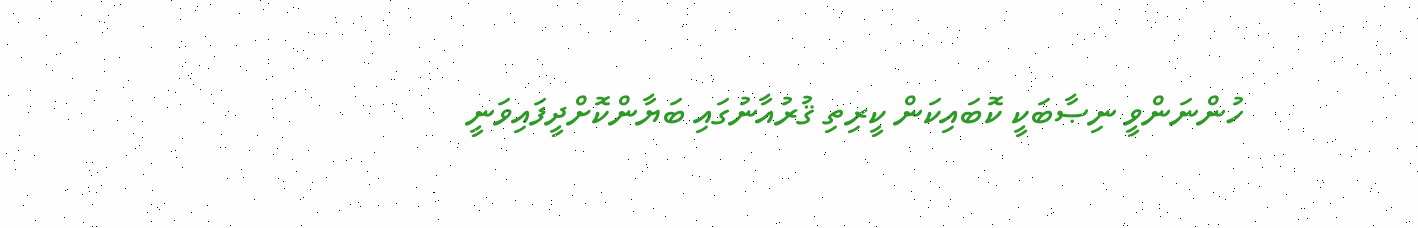ހުންނަންވީ ނިޞާބަކީ ކޮބައިކަން ކީރިތި ޤުރުއާނުގައި ބަޔާންކޮށްދީފައިވަނީ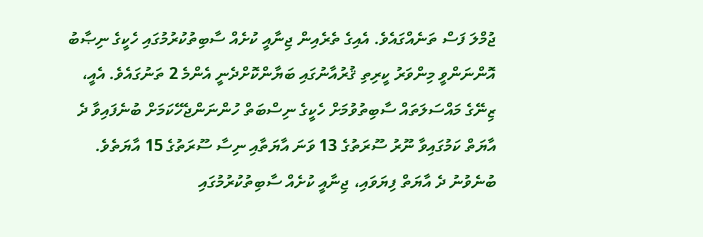ޖުމްލަ ފަސް ތަނެއްގައެވެ. އެއިގެ ތެރެއިން ޖިނާއީ ކުށެއް ސާބިތުކުރުމުގައި ހެކީގެ ނިޞާބު އޮންނަންވީ މިންވަރު ކީރިތި ޤުރުއާނުގައި ބަޔާންކޮށްދެނީ އެންމެ 2 ތަނުގައެވެ. އެއީ، ޒިނޭގެ މައްސަލަތައް ސާބިތުވުމަށް ހެކީގެ ނިސްބަތް ހުންނަންޖެހޭކަމަށް ބުނެފައިވާ ދެ އާޔަތް ކަމުގައިވާ ނޫރު ސޫރަތުގެ 13 ވަނަ އާޔަތާއި ނިސާ ސޫރަތުގެ 15 އާޔަތެވެ.
ބުނެވުނު ދެ އާޔަތް ފިޔަވައި، ޖިނާއީ ކުށެއް ސާބިތުކުރުމުގައި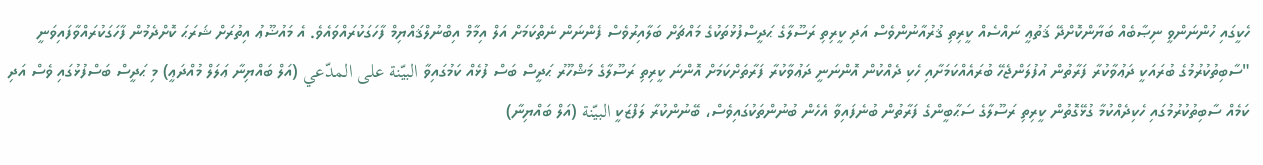ހެކީގައި ހުންނަންވީ ނިޞާބެއް ބަޔާންކޮށްދޭ ޤަތުޢީ ނައްސެއް ކީރިތި ޤުރުއާނުންވެސް އަދި ކީރިތި ރަސޫލާގެ ޙަދީސްފުޅުތަކުގެ މައްޗަށް ބަލާއިރުވެސް ފެންނަން ނެތްކަމަށް އަލް އިމާމް އިބްނުލްޤައްޔިމް ފާހަގަކުރައްވައެވެ. އެ މައުޟޫޢު އިތުރަށް ޝަރަޙަ ކޮށްދެމުން ފާހަގަކުރައްވާފައިވަނީ "ސާބިތުކުރުމުގެ ބުރައަކީ ދަޢުވާކުރާ ފަރާތުން އުފުލަންޖެހޭ ބުރައެއްކަމަށާއި ހެކި ދެއްކުން އޮންނަނީ ދަޢުވާކުރާ ފަރާތަށްކަމަށް އޮންނަ ކީރިތި ރަސޫލާގެ މަޝްހޫރު ޙަދީސް ބަސް ފުޅެއް ކަމުގައިވާ البيّنة على المدّعي (އަލް ބައްޔިނާ ޢަލަލް މުއްދަޢީ) މި ޙަދީސް ބަސްފުޅުގައި ވެސް އަދި ކަމެއް ސާބިތުކުރުމުގައި ހެކިދެއްކުމާ ގުޅޭގޮތުން ކީރިތި ރަސޫލާގެ ސަޙާބީންގެ ފަރާތުން ބުނެފައިވާ އެހެން ބުނުންތަކުގައިވެސް، ބޭނުންކުރާ ލަފްޒަކީ البيّنة (އަލް ބައްޔިނާ)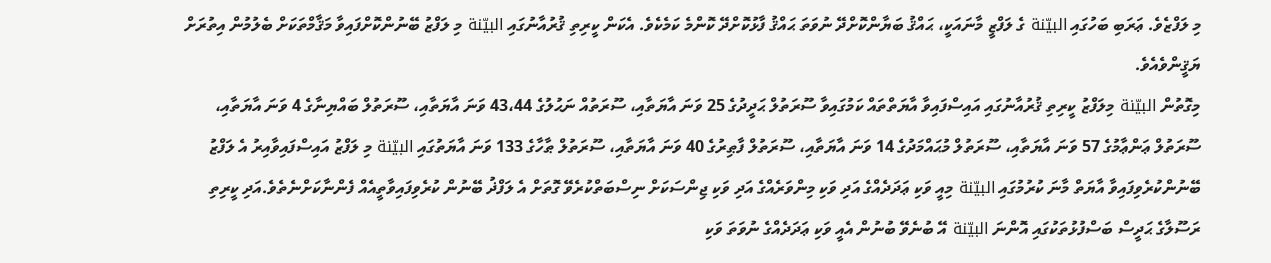މި ލަފްޒެވެ. ޢަރަބި ބަހުގައި البيّنة ގެ ލަފްޒީ މާނައަކީ، ޙައްޤު ބަޔާންކޮށްދޭ ނުވަތަ ޙައްޤު ފާޅުކޮށްދޭ ކޮންމެ ކަމެކެވެ. އެކަން ކީރިތި ޤުރުއާނުގައި البيّنة މި ލަފްޒު ބޭނުންކޮށްފައިވާ މަޤާމްތަކަށް ބެލުމުން އިތުރަށް ޔަޤީންވެއެވެ.
މިގޮތުން البيّنة މިލަފްޒު ކީރިތި ޤުރުއާނުގައި އައިސްފައިވާ އާޔަތްތައް ކަމުގައިވާ ސޫރަތުލް ޙަދީދުގެ 25 ވަނަ އާޔަތާއި، ސޫރަތުއް ނަޙުލުގެ 43،44 ވަނަ އާޔަތާއި، ސޫރަތުލް ބައްޔިނާގެ 4 ވަނަ އާޔަތާއި، ސޫރަތުލް ޢަންޢާމުގެ 57 ވަނަ އާޔަތާއި، ސޫރަތުލް މުޙައްމަދުގެ 14 ވަނަ އާޔަތާއި، ސޫރަތުލް ފާޠިރުގެ 40 ވަނަ އާޔަތާއި، ސޫރަތުލް ޠާހާގެ 133 ވަނަ އާޔަތުގައި البيّنة މި ލަފްޒު އައިސްފައިވާއިރު އެ ލަފްޒު ބޭނުންކުރެވިފައިވާ އާޔަތް މާނަ ކުރުމުގައި البيّنة މިއީ ވަކި ޢަދަދެއްގެ އަދި ވަކި މިންވަރެއްގެ އަދި ވަކި ޖިންސަކަށް ނިސްބަތްކުރެވޭ ގޮތަށް އެ ލަފްޛު ބޭނުން ކުރެވިފައިވާތީއެއް ފެންނާކަށްނެތެވެ.އަދި ކީރިތި ރަސޫލާގެ ޙަދީސް ބަސްފުޅުތަކުގައި އޮންނަ البيّنة އޭ ބުނެވޭ ބުނުން އެއީ ވަކި ޢަދަދެއްގެ ނުވަތަ ވަކި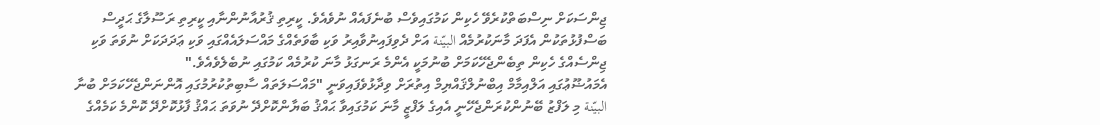ޖިންސަކަށް ނިސްބަތްކުރެވޭ ހެކިން ކަމުގައިވެސް ބުނެފައެއް ނުވެއެވެ. ކީރިތި ޤުރުއާނުންނާއި ކީރިތި ރަސޫލާގެ ޙަދީސް ބަސްފުޅުތަކުން އެފަދަ މާނަކުރުމެއް البيّنة އަށް ދެވިފައިނުވާއިރު ވަކި ބާވަތެއްގެ މައްސަލައެއްގައި ވަކި ޢަދަދަކަށް ނުވަތަ ވަކި ޖިންސެއްގެ ހެކިން ތިބެންޖެހޭކަމަށް ބުނުމަކީ އެންމެ ރަނގަޅު މާނަ ކުރުމެއް ކަމުގައި ނުބެލެވެއެވެ."
އެމައުޟޫޢުގައި އަލްއިމާމް އިބްނުލްޤައްޔިމް އިތުރަށް ވިދާޅުވެފައިވަނީ "މައްސަލަތައް ސާބިތުކުރުމުގައި އޮންނަންޖެހޭކަމަށް ބުނާ البيّنة މި ލަފްޒު ބޭނުންކުރަންޖެހޭނީ އެއިގެ ލަފްޒީ މާނަ ކަމުގައިވާ ޙައްޤު ބަޔާންކޮށްދޭ ނުވަތަ ޙައްޤު ފާޅުކޮށްދޭ ކޮންމެ ކަމެއްގެ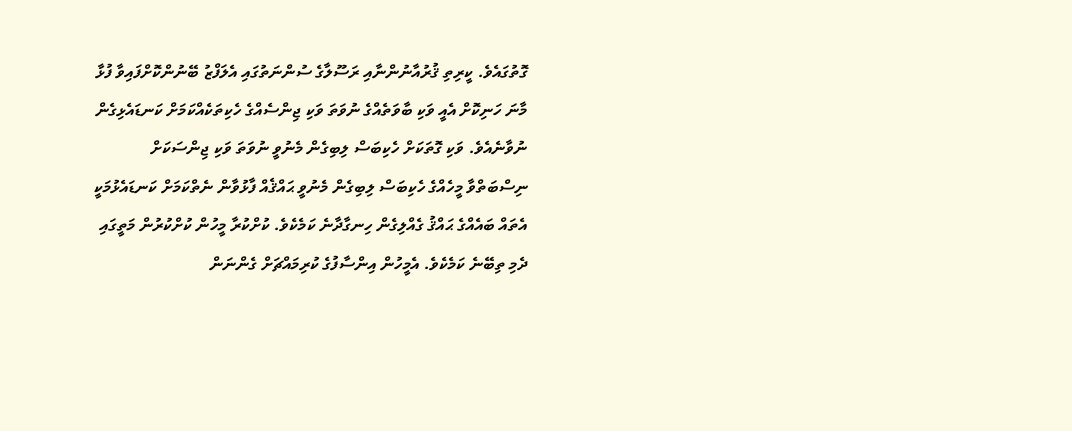ގޮތުގައެވެ. ކީރިތި ޤުރުއާނުންނާއި ރަސޫލާގެ ސުންނަތުގައި އެލަފްޒު ބޭނުންކޮށްފައިވާ ފުޅާ މާނަ ހަނިކޮށް އެއީ ވަކި ބާވަތެއްގެ ނުވަތަ ވަކި ޖިންސެއްގެ ހެކިތަކެއްކަމަށް ކަނޑައެޅިގެން ނުވާނެއެވެ. ވަކި ގޮތަކަށް ހެކިބަސް ލިބިގެން މެނުވީ ނުވަތަ ވަކި ޖިންސަކަށް ނިސްބަތްވާ މީހެއްގެ ހެކިބަސް ލިބިގެން މެނުވީ ޙައްޤެއް ފާޅުވާން ނެތްކަމަށް ކަނޑައެޅުމަކީ އެތައް ބައެއްގެ ޙައްޤު ގެއްލިގެން ހިނގާދާނެ ކަމެކެވެ. ކުށްކުރާ މީހުން ކުށްކުރުން މަތީގައި ދެމި ތިބޭނެ ކަމެކެވެ. އެމީހުން އިންސާފުގެ ކުރިމައްޗަށް ގެންނަން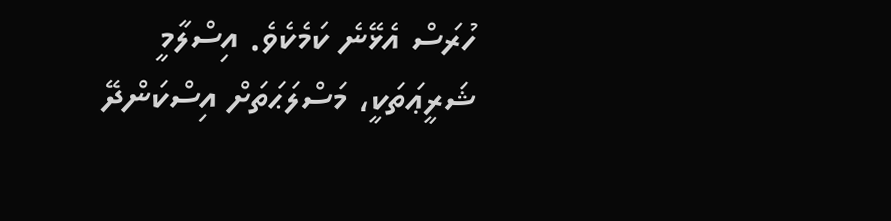ހުރަސް އެޅޭނެ ކަމެކެވެ. އިސްލާމީ ޝަރީޢަތަކީ، މަސްލަޙަތަށް އިސްކަންދޭ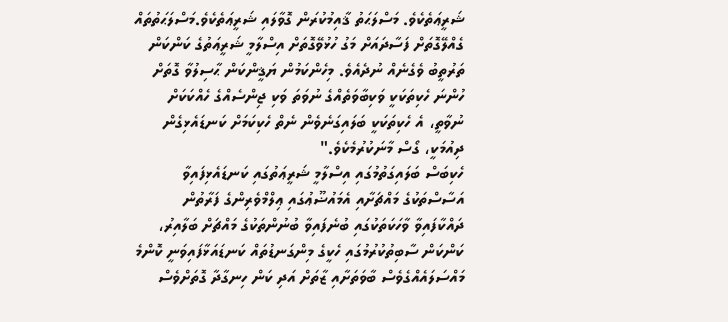ޝަރީޢަތެކެވެ. މަސްލަޙަތު ޤާއިމުކުރަން ގޮވާލައި ޝަރީޢަތެކެވެ.މަސްލަޙަތުތައް ގެއްލޭގޮތަށް ފަސާދައަށް މަގު ހުޅުވޭގޮތަށް އިސްލާމީ ޝަރީޢަތުގެ ކަންކަން ތަރުތީބު ވެގެނެއް ނުދެއެވެ. މިހެންކަމުން ޔަޤީންކަން ޙާސިލުވާ ގޮތަށް ހުންނަ ހެކިތަކަކީ ވަކިބާވަތެއްގެ ނުވަތަ ވަކި ޖިންސެއްގެ ހެއްކަކަށް ނުވާތީ، އެ ހެކިތަކަކީ ބަލައިގަނެވެން ނެތް ހެކިކަމަށް ކަނޑައެޅިގެން ދިއުމަކީ، ގޯސް މާނަކުރުމެކެވެ."
ހެކިބަސް ބަލައިގަތުމުގައި އިސްލާމީ ޝަރީޢަތުގައި ކަނޑައެޅިފައިވާ އަސާސްތަކުގެ މައްޗަށާއި އެމައުޟޫޢުގައި ޢިލްމްވެރިންގެ ފަރާތުން ދައްކާފައިވާ ވާހަކަތަކުގައި ބުނެފައިވާ ބުނުންތަކުގެ މައްޗަށް ބަލާއިރު، ކަންކަން ސާބިތުކުރުމުގައި ހެކީގެ މިންގަނޑުތައް ކަނޑައަޅާފައިވަނީ ކޮންމެ މައްސަލައެއްގެވެސް ބާވަތަށާއި ޒާތަށް އަދި ކަން ހިނގާދާ ގޮތަށްވެސް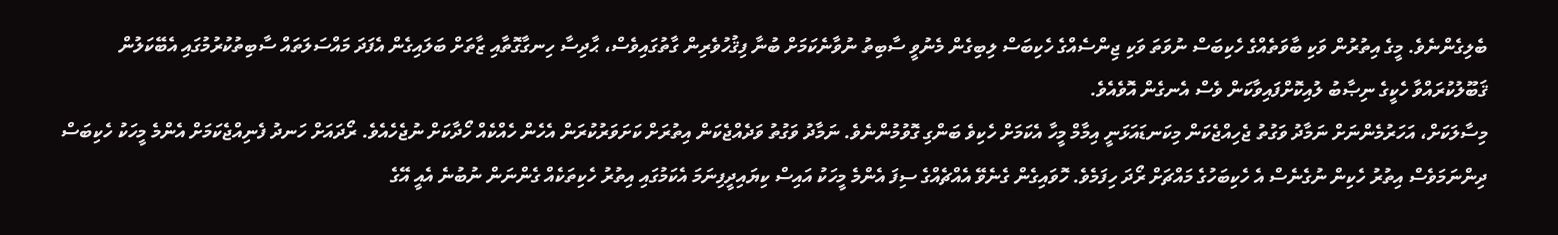ބެލިގެންނެވެ. މީގެ އިތުރުން ވަކި ބާވަތެއްގެ ހެކިބަސް ނުވަތަ ވަކި ޖިންސެއްގެ ހެކިބަސް ލިބިގެން މެނުވީ ސާބިތު ނުވާނެކަމަށް ބުނާ ފިޤުހުވެރިން ގާތުގައިވެސް، ޙާދިސާ ހިނގާގޮތާއި ޒާތަށް ބަލައިގެން އެފަދަ މައްސަލަތައް ސާބިތުކުރުމުގައި އެބޭކަލުން ޤަބޫލުކުރައްވާ ހެކީގެ ނިޞާބު ލުއިކޮށްފައިވާކަން ވެސް އެނގެން އޮވެއެވެ.
މިސާލަކަށް، އަހަރުމެންނަށް ނަމާދު ވަގުތު ޖެހިއްޖެކަން މިކަނޑައަޅަނީ އިމާމް މީހާ އެކަމަށް ހެކިވެ ބަންގި ގޮވުމުންނެވެ. ނަމާދު ވަގުތު ވަދެއްޖެކަން އިތުރަށް ކަށަވަރުކުރަން އެހެން ހެއްކެއް ހޯދާކަށް ނުޖެހެއެވެ. ރޯދައަށް ހަނދު ފެނިއްޖެކަމަށް އެންމެ މީހަކު ހެކިބަސް ދިންނަމަވެސް އިތުރު ހެކިން ނުގެނެސް އެ ހެކިބަހުގެ މައްޗަށް ރޯދަ ހިފަމެވެ. ހޮވައިގެން ގެނެވޭ އެއްޗެއްގެ ސިފަ އެންމެ މީހަކު އައިސް ކިޔައިދީފިނަމަ އެކަމުގައި އިތުރު ހެކިތަކެއް ގެންނަން ނުބުނެ އެއީ އޭގެ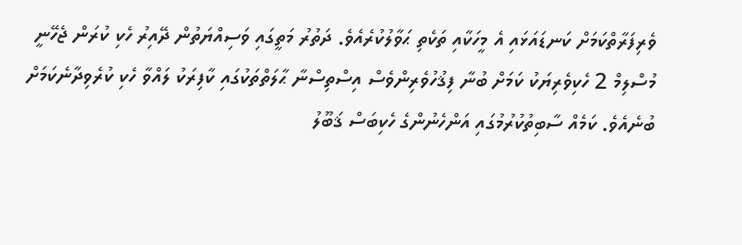ވެރިފަރާތްކަމަށް ކަނޑައަޅައި އެ މީހަކާއި ތަކެތި ޙަވާލުކުރެއެވެ. ދަތުރު މަތީގައި ވަސިއްޔަތުން ދޭއިރު ހެކި ކުރަން ޖެހޭނީ މުސްލިމް 2 ހެކިވެރިޔަކު ކަމަށް ބުނާ ފިޤުހުވެރިންވެސް އިސްތިސްނާ ޙާލަތްތަކުގައި ކާފިރަކު ލައްވާ ހެކި ކުރެވިދާނެކަމަށް ބުނެއެވެ. ކަމެއް ސާބިތުކުރުމުގައި އަންހެނުންގެ ހެކިބަސް ޤަބޫލު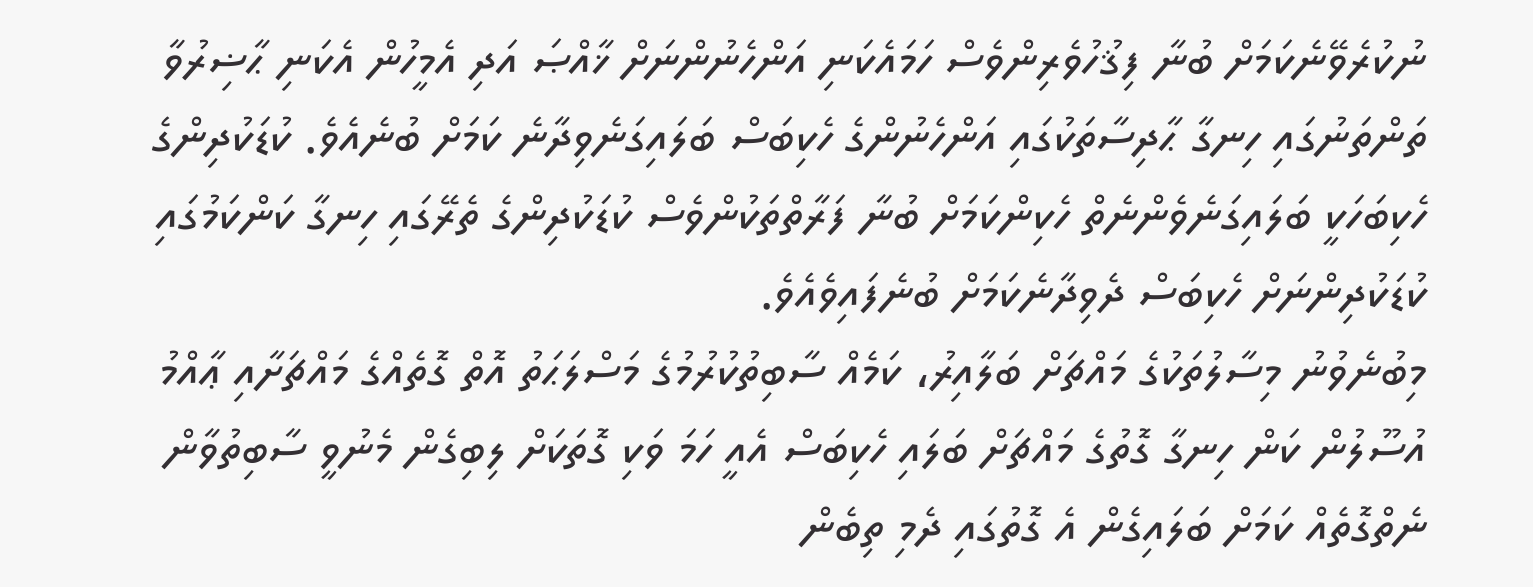ނުކުރެވޭނެކަމަށް ބުނާ ފިޤުހުވެރިންވެސް ހަމައެކަނި އަންހެނުންނަށް ޚާއްޞަ އަދި އެމީހުން އެކަނި ޙާޟިރުވާ ތަންތަނުގައި ހިނގާ ޙާދިސާތަކުގައި އަންހެނުންގެ ހެކިބަސް ބަލައިގަނެވިދާނެ ކަމަށް ބުނެއެވެ. ކުޑަކުދިންގެ ހެކިބަހަކީ ބަލައިގަނެވެންނެތް ހެކިންކަމަށް ބުނާ ފަރާތްތަކުންވެސް ކުޑަކުދިންގެ ތެރޭގައި ހިނގާ ކަންކަމުގައި ކުޑަކުދިންނަށް ހެކިބަސް ދެވިދާނެކަމަށް ބުނެފައިވެއެވެ.
މިބުނެވުނު މިސާލުތަކުގެ މައްޗަށް ބަލާއިރު، ކަމެއް ސާބިތުކުރުމުގެ މަސްލަޙަތު އޮތް ގޮތެއްގެ މައްޗަށާއި ޢާއްމު އުސޫލުން ކަން ހިނގާ ގޮތުގެ މައްޗަށް ބަލައި ހެކިބަސް އެއީ ހަމަ ވަކި ގޮތަކަށް ލިބިގެން މެނުވީ ސާބިތުވާން ނެތްގޮތެއް ކަމަށް ބަލައިގެން އެ ގޮތުގައި ދެމި ތިބެން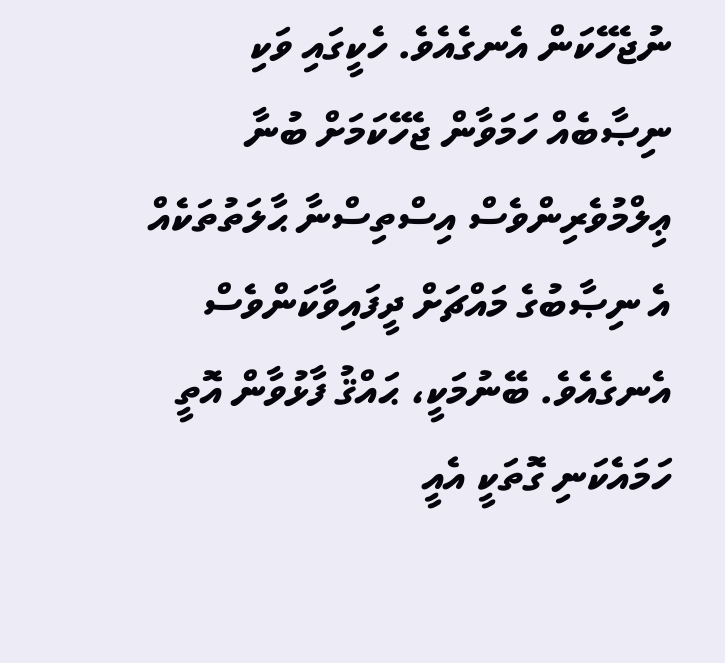ނުޖެހޭކަން އެނގެއެވެ. ހެކީގައި ވަކި ނިޞާބެއް ހަމަވާން ޖެހޭކަމަށް ބުނާ ޢިލްމުވެރިންވެސް އިސްތިސްނާ ޙާލަތުތަކެއް އެ ނިޞާބުގެ މައްޗަށް ދީފައިވާކަންވެސް އެނގެއެވެ. ބޭނުމަކީ، ޙައްޤު ފާޅުވާން އޮތީ ހަމައެކަނި ގޮތަކީ އެއީ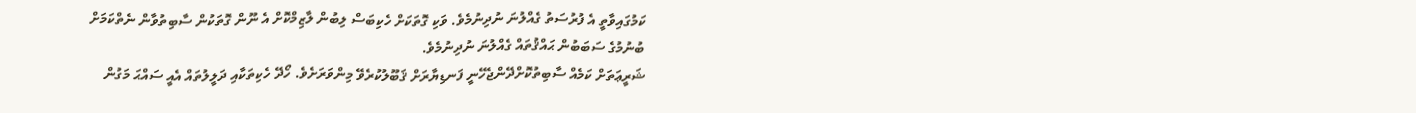ކަމުގައިވާތީ އެ ފުރުސަތު ގެއްލުނަ ނުދިނުމެވެ. ވަކި ގޮތަކަށް ހެކިބަސް ލިބުން ލާޒިމްކޮށް އެ ނޫން ގޮތަކުން ސާބިތުވާން ނެތްކަމަށް ބުނުމުގެ ސަބަބުން ޙައްޤުތައް ގެއްލުނަ ނުދިނުމެވެ.
ޝަރީޢަތަށް ކަމެއް ސާބިތުކޮށްދޭންޖެހޭނީ ފަނޑިޔާރަށް ޤަބޫލުކުރެވޭ މިންވަރަށެވެ. ހޯދޭ ހެކިތަކާއި ދަލީލުތައް އެއީ ސައްޙަ މަގުން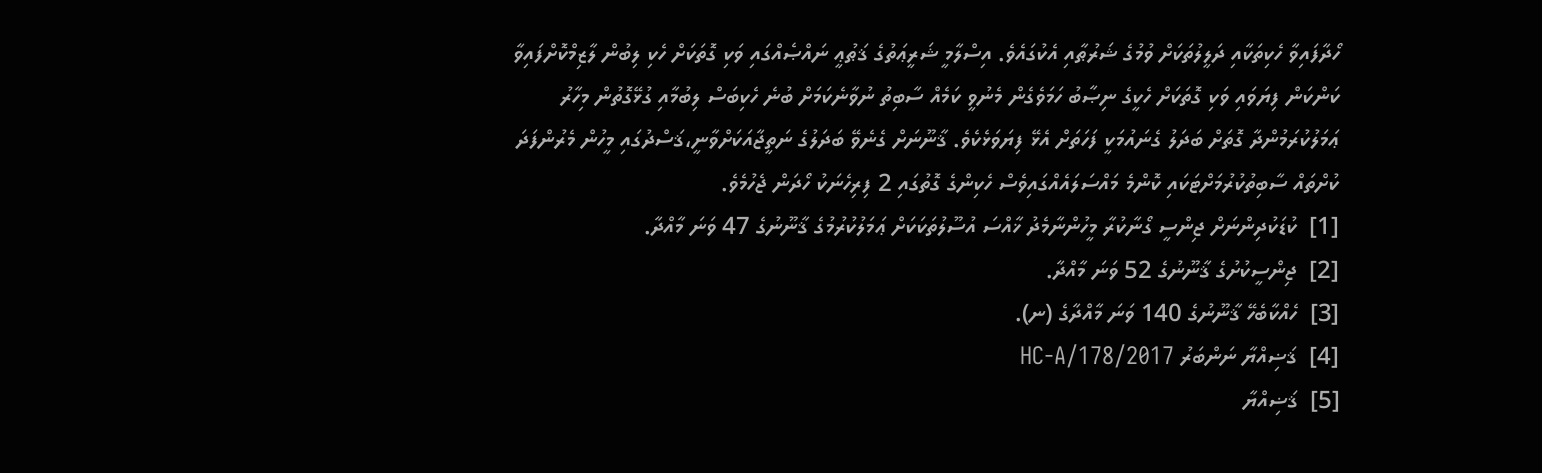ހޯދާފައިވާ ހެކިތަކާއި ދަލީލުތަކަށް ވުމުގެ ޝަރުޠާއި އެކުގައެވެ. އިސްލާމީ ޝަރީޢަތުގެ ޤަޠުޢީ ނައްޞެއްގައި ވަކި ގޮތަކަށް ހެކި ލިބުން ލާޒިމްކޮށްފައިވާ ކަންކަން ފިޔަވައި ވަކި ގޮތަކަށް ހެކީގެ ނިޞާބު ހަމަވެގެން މެނުވީ ކަމެއް ސާބިތު ނުވާނެކަމަށް ބުނެ ހެކިބަސް ލިބުމާއި ގުޅޭގޮތުން މިހާރު ޢަމަލުކުރަމުންދާ ގޮތަށް ބަދަލު ގެނައުމަކީ ފަހަތަށް އެޅޭ ފިޔަވަޅެކެވެ. ޤާނޫނަށް ގެނެވޭ ބަދަލުގެ ނަތީޖާއަކަށްވާނީ،ޤަސްދުގައި މީހުން މެރުންފަދަ ކުށްތައް ސާބިތުކުރުމަށްޓަކައި ކޮންމެ މައްސަލައެއްގައިވެސް ހެކިންގެ ގޮތުގައި 2 ފިރިހެނަކު ހޯދަން ޖެހުމެވެ.
[1]  ކުޑަކުދިންނަށް ޖިންސީ ގޯނާކުރާ މީހުންނާމެދު ޚާއްސަ އުސޫލުތަކަކަށް ޢަމަލުކުރުމުގެ ޤާނޫނުގެ 47 ވަނަ މާއްދާ.
[2]  ޖިންސީކުށުގެ ޤާނޫނުގެ 52 ވަނަ މާއްދާ.
[3]  ހެއްކާބެހޭ ޤާނޫނުގެ 140 ވަނަ މާއްދާގެ (ނ).
[4]  ޤަޟިއްޔާ ނަންބަރު 2017/HC-A/178
[5]  ޤަޟިއްޔާ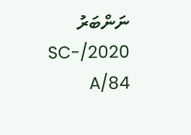ނަންބަރު 2020/SC-A/84